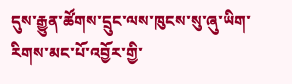དུས་རྒྱུན་ཚོགས་དྲུང་ལས་ཁུངས་སུ་ཞུ་ཡིག་རིགས་མང་པོ་འབྱོར་གྱི་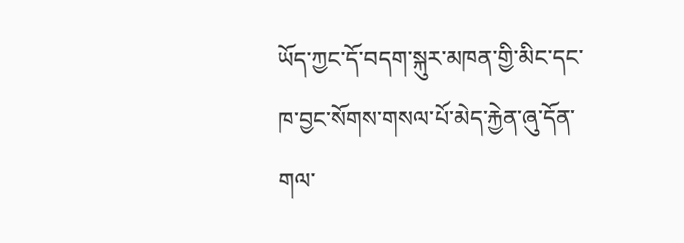ཡོད་ཀྱང་དོ་བདག་སྐུར་མཁན་གྱི་མིང་དང་ཁ་བྱང་སོགས་གསལ་པོ་མེད་རྐྱེན་ཞུ་དོན་གལ་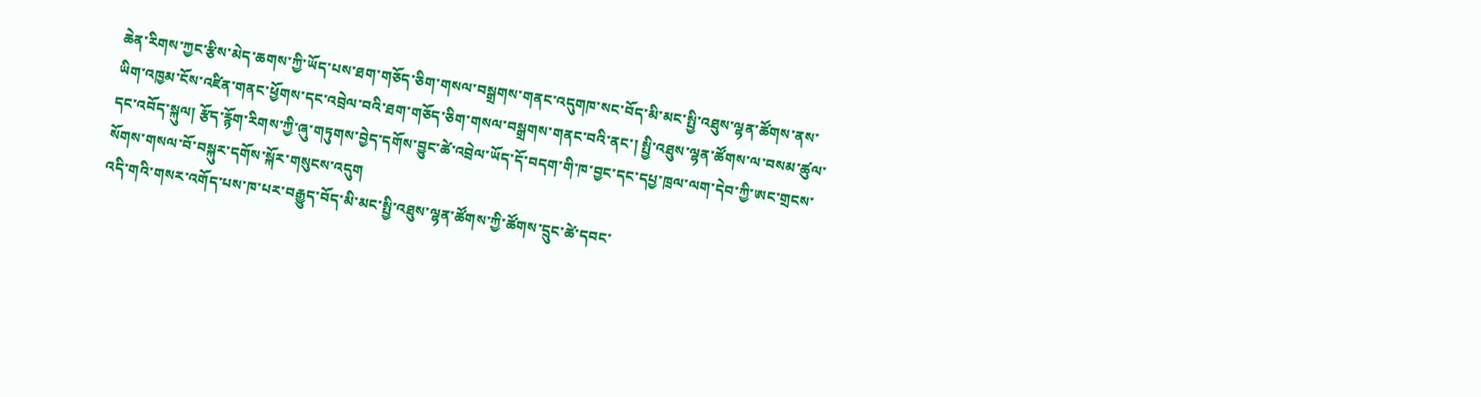ཆེན་རིགས་ཀྱང་རྩིས་མེད་ཆགས་ཀྱི་ཡོད་པས་ཐག་གཅོད་ཅིག་གསལ་བསྒྲགས་གནང་འདུགཁ་སང་བོད་མི་མང་སྤྱི་འཐུས་ལྷན་ཚོགས་ནས་ཡིག་འཁྱམ་ངོས་འཛིན་གནང་ཕྱོགས་དང་འབྲེལ་བའི་ཐག་གཅོད་ཅིག་གསལ་བསྒྲགས་གནང་བའི་ནང་། སྤྱི་འཐུས་ལྷན་ཚོགས་ལ་བསམ་ཚུལ་དང་འབོད་སྐུལ། རྩོད་རྙོག་རིགས་ཀྱི་ཞུ་གཏུགས་བྱེད་དགོས་བྱུང་ཚེ་འབྲེལ་ཡོད་དོ་བདག་གི་ཁ་བྱང་དང་དཔྱ་ཁྲལ་ལག་དེབ་ཀྱི་ཨང་གྲངས་སོགས་གསལ་བོ་བསྐུར་དགོས་སྐོར་གསུངས་འདུག
འདི་གའི་གསར་འགོད་པས་ཁ་པར་བརྒྱུད་བོད་མི་མང་སྤྱི་འཐུས་ལྷན་ཚོགས་ཀྱི་ཚོགས་དྲུང་ཚེ་དབང་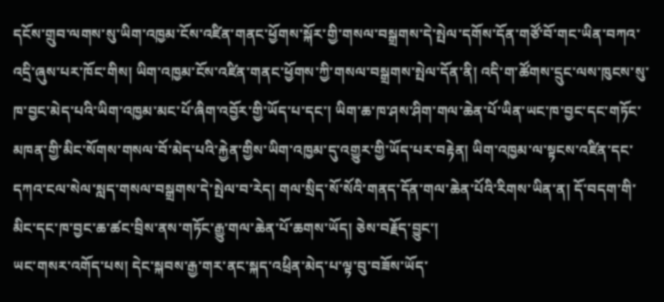དངོས་གྲུབ་ལགས་སུ་ཡིག་འཁྱམ་ངོས་འཛིན་གནང་ཕྱོགས་སྐོར་གྱི་གསལ་བསྒྲགས་དེ་སྤེལ་དགོས་དོན་གཙོ་བོ་གང་ཡིན་བཀའ་འདྲི་ཞུས་པར་ཁོང་གིས། ཡིག་འཁྱམ་ངོས་འཛིན་གནང་ཕྱོགས་ཀྱི་གསལ་བསྒྲགས་སྤེལ་དོན་ནི། འདི་ག་ཚོགས་དྲུང་ལས་ཁུངས་སུ་ཁ་བྱང་མེད་པའི་ཡིག་འཁྱམ་མང་པོ་ཞིག་འབྱོར་གྱི་ཡོད་པ་དང་། ཡིག་ཆ་ཁ་ཤས་ཤིག་གལ་ཆེན་པོ་ཡིན་ཡང་ཁ་བྱང་དང་གཏོང་མཁན་གྱི་མིང་སོགས་གསལ་བོ་མེད་པའི་རྐྱེན་གྱིས་ཡིག་འཁྱམ་དུ་འགྱུར་གྱི་ཡོད་པར་བརྟེན། ཡིག་འཁྱམ་ལ་སྟངས་འཛིན་དང་དཀའ་ངལ་སེལ་སླད་གསལ་བསྒྲགས་དེ་སྤེལ་བ་རེད། གལ་སྲིད་སོ་སོའི་གནད་དོན་གལ་ཆེན་པོའི་རིགས་ཡིན་ན། དོ་བདག་གི་མིང་དང་ཁ་བྱང་ཆ་ཚང་བྲིས་ནས་གཏོང་རྒྱུ་གལ་ཆེན་པོ་ཆགས་ཡོད། ཅེས་བརྗོད་བྱུང་།
ཡང་གསར་འགོད་པས། དེང་སྐབས་རྒྱ་གར་ནང་སྐད་འཕྲིན་མེད་པ་ལྟ་བུ་བཟོས་ཡོད་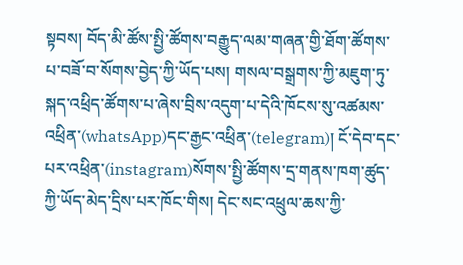སྟབས། བོད་མི་ཚོས་སྤྱི་ཚོགས་བརྒྱུད་ལམ་གཞན་གྱི་ཐོག་ཚོགས་པ་བཟོ་བ་སོགས་བྱེད་ཀྱི་ཡོད་པས། གསལ་བསྒྲགས་ཀྱི་མཇུག་ཏུ་སྐད་འཕྲིད་ཚོགས་པ་ཞེས་བྲིས་འདུག་པ་དེའི་ཁོངས་སུ་འཚམས་འཕྲིན་(whatsApp)དང་རྒྱང་འཕྲིན་(telegram)། ངོ་དེབ་དང་པར་འཕྲིན་(instagram)སོགས་སྤྱི་ཚོགས་དྲ་གནས་ཁག་ཚུད་ཀྱི་ཡོད་མེད་དྲིས་པར་ཁོང་གིས། དེང་སང་འཕྲུལ་ཆས་ཀྱི་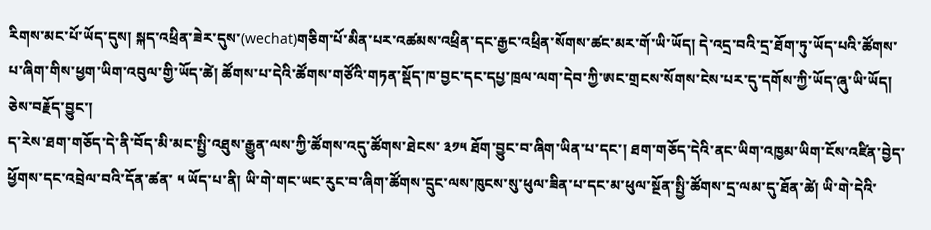རིགས་མང་པོ་ཡོད་དུས། སྐད་འཕྲིན་ཟེར་དུས་(wechat)གཅིག་པོ་མིན་པར་འཚམས་འཕྲིན་དང་རྒྱང་འཕྲིན་སོགས་ཚང་མར་གོ་ཡི་ཡོད། དེ་འདྲ་བའི་དྲ་ཐོག་ཏུ་ཡོད་པའི་ཚོགས་པ་ཞིག་གིས་ཕྱག་ཡིག་འབུལ་གྱི་ཡོད་ཚེ། ཚོགས་པ་དེའི་ཚོགས་གཙོའི་གཏན་སྡོད་ཁ་བྱང་དང་དཔྱ་ཁྲལ་ལག་དེབ་ཀྱི་ཨང་གྲངས་སོགས་ངེས་པར་དུ་དགོས་ཀྱི་ཡོད་ཞུ་ཡི་ཡོད། ཅེས་བརྗོད་བྱུང་།
ད་རེས་ཐག་གཅོད་དེ་ནི་བོད་མི་མང་སྤྱི་འཐུས་རྒྱུན་ལས་ཀྱི་ཚོགས་འདུ་ཚོགས་ཐེངས་ ༣༡༥ ཐོག་བྱུང་བ་ཞིག་ཡིན་པ་དང་། ཐག་གཅོད་དེའི་ནང་ཡིག་འཁྱམ་ཡིག་ངོས་འཛིན་བྱེད་ཕྱོགས་དང་འབྲེལ་བའི་དོན་ཚན་ ༥ ཡོད་པ་ནི། ཡི་གེ་གང་ཡང་རུང་བ་ཞིག་ཚོགས་དྲུང་ལས་ཁུངས་སུ་ཕུལ་ཟིན་པ་དང་མ་ཕུལ་སྔོན་སྤྱི་ཚོགས་དྲ་ལམ་དུ་ཐོན་ཚེ། ཡི་གེ་དེའི་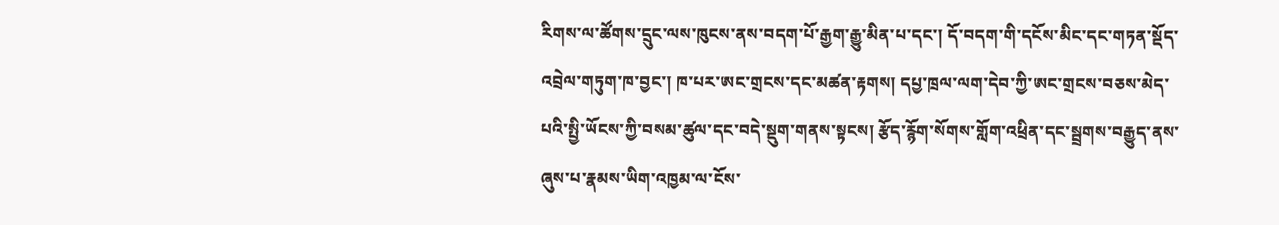རིགས་ལ་ཚོགས་དྲུང་ལས་ཁུངས་ནས་བདག་པོ་རྒྱག་རྒྱུ་མིན་པ་དང་། དོ་བདག་གི་དངོས་མིང་དང་གཏན་སྡོད་འབྲེལ་གཏུག་ཁ་བྱང་། ཁ་པར་ཨང་གྲངས་དང་མཚན་རྟགས། དཔྱ་ཁྲལ་ལག་དེབ་ཀྱི་ཨང་གྲངས་བཅས་མེད་པའི་སྤྱི་ཡོངས་ཀྱི་བསམ་ཚུལ་དང་བདེ་སྡུག་གནས་སྟངས། རྩོད་རྙོག་སོགས་གློག་འཕྲིན་དང་སྦྲགས་བརྒྱུད་ནས་ཞུས་པ་རྣམས་ཡིག་འཁྱམ་ལ་ངོས་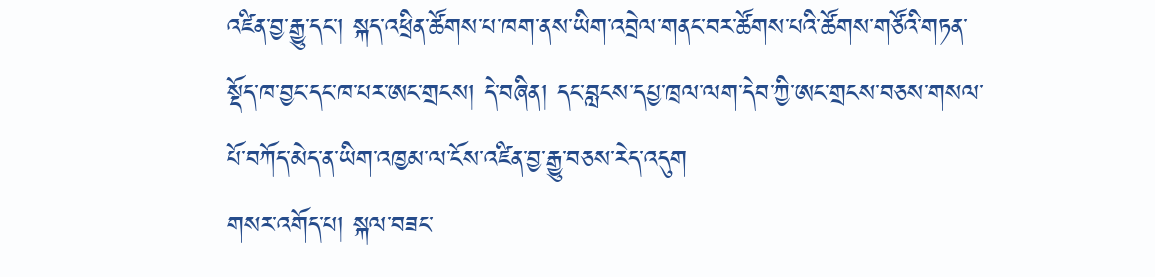འཛིན་བྱ་རྒྱུ་དང་། སྐད་འཕྲིན་ཚོགས་པ་ཁག་ནས་ཡིག་འབྲེལ་གནང་བར་ཚོགས་པའི་ཚོགས་གཙོའི་གཏན་སྡོད་ཁ་བྱང་དང་ཁ་པར་ཨང་གྲངས། དེ་བཞིན། དང་བླངས་དཔྱ་ཁྲལ་ལག་དེབ་ཀྱི་ཨང་གྲངས་བཅས་གསལ་པོ་བཀོད་མེད་ན་ཡིག་འཁྱམ་ལ་ངོས་འཛིན་བྱ་རྒྱུ་བཅས་རེད་འདུག
གསར་འགོད་པ། སྐལ་བཟང་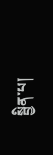སྦྱིན་པ།